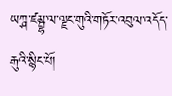ཡཀྴ་ཛམྦྷ་ལ་ལྗང་གུའི་གཏོར་འབུལ་འདོད་རྒུའི་སྙིང་པོ།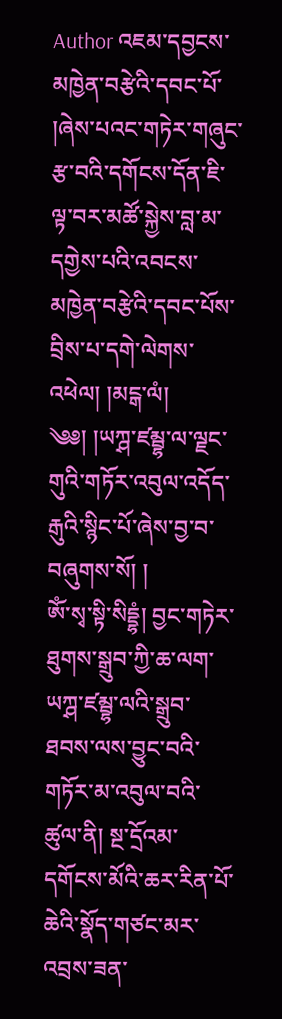Author འཇམ་དབྱངས་མཁྱེན་བརྩེའི་དབང་པོ་
།ཞེས་པའང་གཏེར་གཞུང་རྩ་བའི་དགོངས་དོན་ཇི་ལྟ་བར་མཚོ་སྐྱེས་བླ་མ་དགྱེས་པའི་འབངས་མཁྱེན་བརྩེའི་དབང་པོས་བྲིས་པ་དགེ་ལེགས་འཕེལ། །མངྒ་ལཾ།
༄༅། །ཡཀྴ་ཛམྦྷ་ལ་ལྗང་གུའི་གཏོར་འབུལ་འདོད་རྒུའི་སྙིང་པོ་ཞེས་བྱ་བ་བཞུགས་སོ། །
ཨོཾ་སྭ་སྟི་སིདྡྷཾ། བྱང་གཏེར་ཐུགས་སྒྲུབ་ཀྱི་ཆ་ལག་ཡཀྴ་ཛམྦྷ་ལའི་སྒྲུབ་ཐབས་ལས་བྱུང་བའི་གཏོར་མ་འབུལ་བའི་ཚུལ་ནི། སྔ་དྲོའམ་དགོངས་མོའི་ཆར་རིན་པོ་ཆེའི་སྣོད་གཙང་མར་འབྲས་ཟན་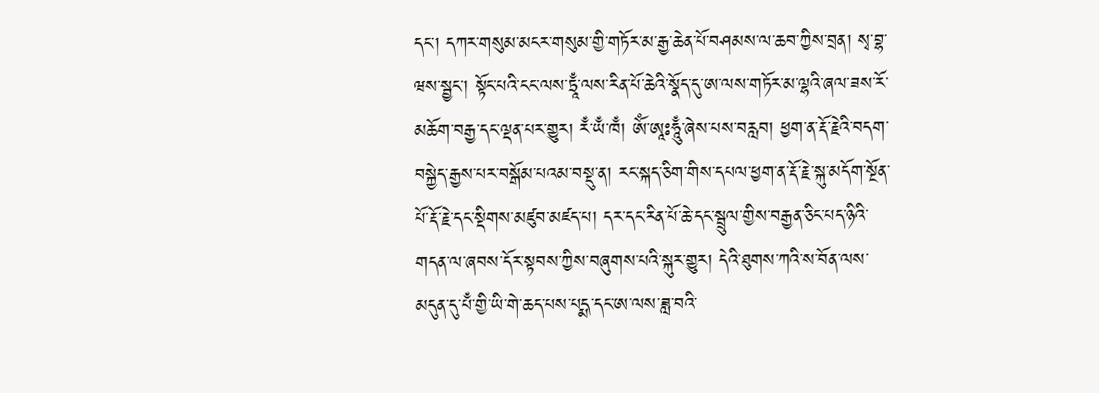དང་། དཀར་གསུམ་མངར་གསུམ་གྱི་གཏོར་མ་རྒྱ་ཆེན་པོ་བཤམས་ལ་ཆབ་ཀྱིས་བྲན། སྭ་བྷ་ཝས་སྦྱང་། སྟོང་པའི་ངང་ལས་ཏྲཱྃ་ལས་རིན་པོ་ཆེའི་སྣོད་དུ་ཨ་ལས་གཏོར་མ་ལྷའི་ཞལ་ཟས་རོ་མཆོག་བརྒྱ་དང་ལྡན་པར་གྱུར། རྃ་ཡྃ་ཁྃ། ཨོཾ་ཨཱཿཧཱུྃ་ཞེས་པས་བརླབ། ཕྱག་ན་རྡོ་རྗེའི་བདག་བསྐྱེད་རྒྱས་པར་བསྒོམ་པའམ་བསྡུ་ན། རང་སྐད་ཅིག་གིས་དཔལ་ཕྱག་ན་རྡོ་རྗེ་སྐུ་མདོག་སྔོན་པོ་རྡོ་རྗེ་དང་སྡིགས་མཛུབ་མཛད་པ། དར་དང་རིན་པོ་ཆེ་དང་སྦྲུལ་གྱིས་བརྒྱན་ཅིང་པད་ཉིའི་གདན་ལ་ཞབས་དོར་སྟབས་ཀྱིས་བཞུགས་པའི་སྐུར་གྱུར། དེའི་ཐུགས་ཀའི་ས་བོན་ལས་མདུན་དུ་པྃ་གྱི་ཡི་གེ་ཆད་པས་པདྨ་དང་ཨ་ལས་ཟླ་བའི་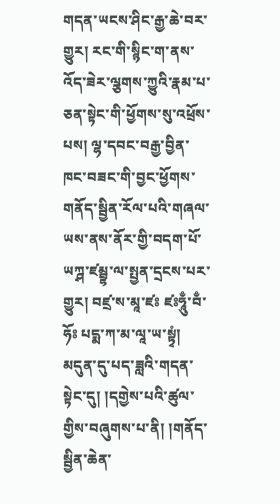གདན་ཡངས་ཤིང་རྒྱ་ཆེ་བར་གྱུར། རང་གི་སྙིང་ག་ནས་འོད་ཟེར་ལྕགས་ཀྱུའི་རྣམ་པ་ཅན་སྟེང་གི་ཕྱོགས་སུ་འཕྲོས་པས། ལྷ་དབང་བརྒྱ་བྱིན་ཁང་བཟང་གི་བྱང་ཕྱོགས་གནོད་སྦྱིན་རོལ་པའི་གཞལ་ཡས་ནས་ནོར་གྱི་བདག་པོ་ཡཀྴ་ཛམྦྷ་ལ་སྤྱན་དྲངས་པར་གྱུར། བཛྲ་ས་མཱ་ཛཿ ཛཿཧཱུྃ་བྃ་ཧོཿ པདྨ་ཀ་མ་ལཱ་ཡ་སྟྭཾ། མདུན་དུ་པད་ཟླའི་གདན་སྟེང་དུ། །དགྱེས་པའི་ཚུལ་གྱིས་བཞུགས་པ་ནི། །གནོད་སྦྱིན་ཆེན་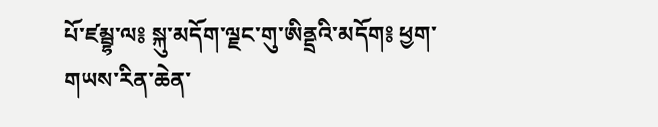པོ་ཛམྦྷ་ལ༔ སྐུ་མདོག་ལྗང་གུ་ཨིནྡྲའི་མདོག༔ ཕྱག་གཡས་རིན་ཆེན་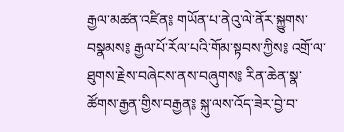རྒྱལ་མཚན་འཛིན༔ གཡོན་པ་ནེའུ་ལེ་ནོར་སྐྱུགས་བསྣམས༔ རྒྱལ་པོ་རོལ་པའི་གོམ་སྟབས་ཀྱིས༔ འགྲོ་ལ་ཐུགས་རྗེས་བཞེངས་ནས་བཞུགས༔ རིན་ཆེན་སྣ་ཚོགས་རྒྱན་གྱིས་བརྒྱན༔ སྐུ་ལས་འོད་ཟེར་བྱེ་བ་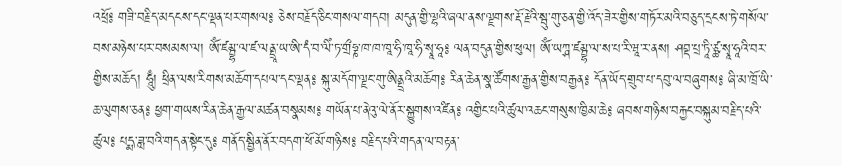འཕྲོ༔ གཟི་བརྗིད་མདངས་དང་ལྡན་པར་གསལ༔ ཅེས་བརྗོད་ཅིང་གསལ་གདབ། མདུན་གྱི་ལྷའི་ཞལ་ནས་ལྗགས་རྡོ་རྗེའི་སྦུ་གུ་ཅན་གྱི་འོད་ཟེར་གྱིས་གཏོར་མའི་བཅུད་དྲངས་ཏེ་གསོལ་བས་མཉེས་པར་བསམས་ལ། ཨོཾ་ཛམྦྷ་ལ་ཛ་ལནྡྲཱ་ཡ་ཨི་དཾ་བ་ལིཾ་ཏ་གྲྀཧྞ་ཁ་ཁ་ཁཱ་ཧི་ཁཱ་ཧི་སྭཱ་ཧཱ༔ ལན་བདུན་གྱིས་ཕུལ། ཨོཾ་ཡཀྴ་ཛམྦྷ་ལ་ས་པ་རི་ཝཱ་ར་ནས། ཤབྡ་པྲ་ཏཱི་ཙྪ་སྭཱ་ཧཱའི་བར་གྱིས་མཆོད། ཧཱུྃ། ཕྲིན་ལས་རིགས་མཆོག་དཔལ་དང་ལྡན༔ སྐུ་མདོག་ལྗང་གུ་ཨིནྡྲའི་མཆོག༔ རིན་ཆེན་སྣ་ཚོགས་རྒྱན་གྱིས་བརྒྱན༔ དོན་ཡོད་གྲུབ་པ་དབུ་ལ་བཞུགས༔ ཞི་མ་ཁྲོ་ཡི་ཆ་ལུགས་ཅན༔ ཕྱག་གཡས་རིན་ཆེན་རྒྱལ་མཚན་བསྣམས༔ གཡོན་པ་ནེའུ་ལེ་ནོར་སྐྱུགས་འཛིན༔ འགྱིང་པའི་ཚུལ་འཆང་གསུས་ཁྱིམ་ཆེ༔ ཞབས་གཉིས་བརྐྱང་བསྐུམ་བརྗིད་པའི་ཚུལ༔ པདྨ་ཟླ་བའི་གདན་སྟེང་དུ༔ གནོད་སྦྱིན་ནོར་བདག་ཕོ་མོ་གཉིས༔ བརྗིད་པའི་གདན་ལ་བརྟན་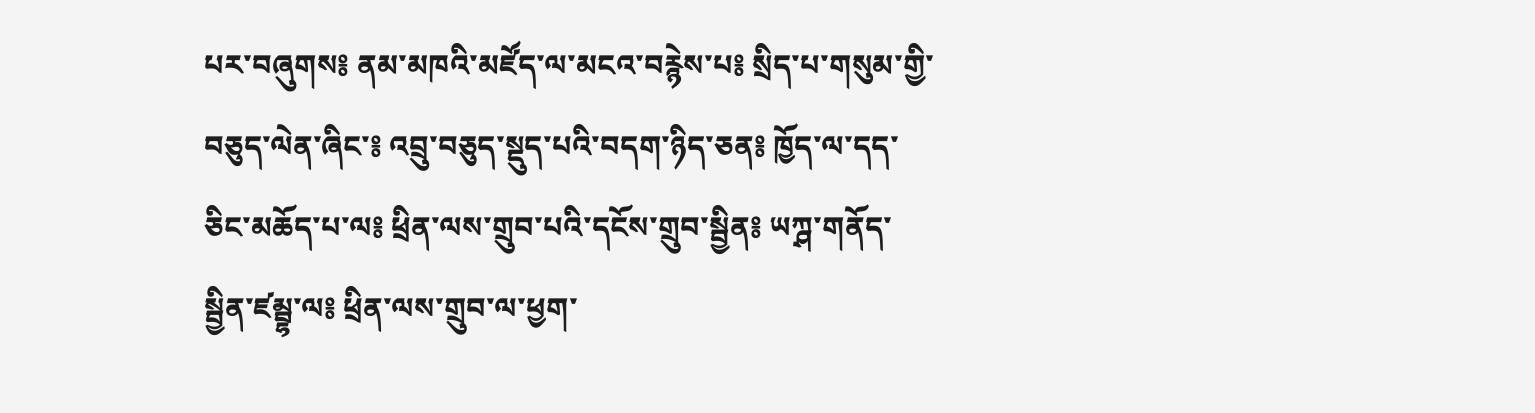པར་བཞུགས༔ ནམ་མཁའི་མཛོད་ལ་མངའ་བརྙེས་པ༔ སྲིད་པ་གསུམ་གྱི་བཅུད་ལེན་ཞིང་༔ འབྲུ་བཅུད་སྡུད་པའི་བདག་ཉིད་ཅན༔ ཁྱོད་ལ་དད་ཅིང་མཆོད་པ་ལ༔ ཕྲིན་ལས་གྲུབ་པའི་དངོས་གྲུབ་སྦྱིན༔ ཡཀྴ་གནོད་སྦྱིན་ཛམྦྷ་ལ༔ ཕྲིན་ལས་གྲུབ་ལ་ཕྱག་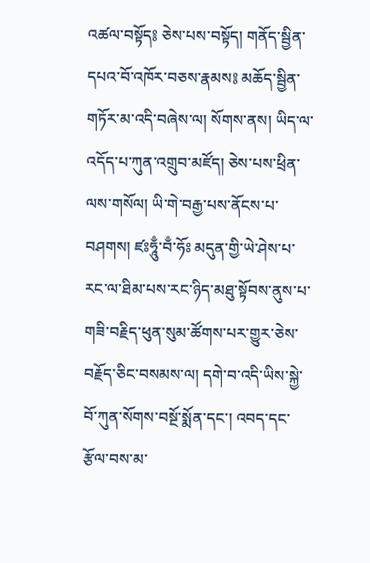འཚལ་བསྟོད༔ ཅེས་པས་བསྟོད། གནོད་སྦྱིན་དཔའ་བོ་འཁོར་བཅས་རྣམས༔ མཆོད་སྦྱིན་གཏོར་མ་འདི་བཞེས་ལ། སོགས་ནས། ཡིད་ལ་འདོད་པ་ཀུན་འགྲུབ་མཛོད། ཅེས་པས་ཕྲིན་ལས་གསོལ། ཡི་གེ་བརྒྱ་པས་ནོངས་པ་བཤགས། ཛཿཧཱུྃ་བྃ་ཧོཿ མདུན་གྱི་ཡེ་ཤེས་པ་རང་ལ་ཐིམ་པས་རང་ཉིད་མཐུ་སྟོབས་ནུས་པ་གཟི་བརྗིད་ཕུན་སུམ་ཚོགས་པར་གྱུར་ཅེས་བརྗོད་ཅིང་བསམས་ལ། དགེ་བ་འདི་ཡིས་སྐྱེ་བོ་ཀུན་སོགས་བསྔོ་སྨོན་དང་། འབད་དང་རྩོལ་བས་མ་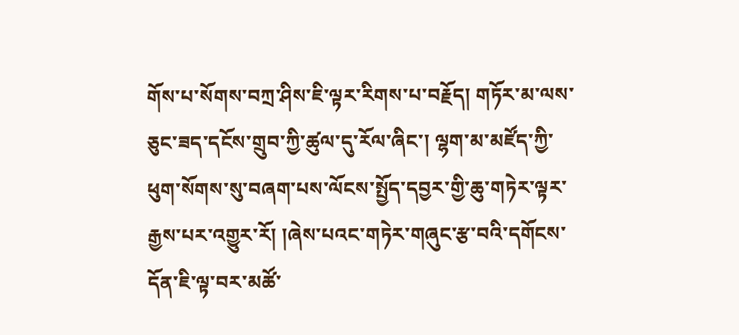གོས་པ་སོགས་བཀྲ་ཤིས་ཇི་ལྟར་རིགས་པ་བརྗོད། གཏོར་མ་ལས་ཅུང་ཟད་དངོས་གྲུབ་ཀྱི་ཚུལ་དུ་རོལ་ཞིང་། ལྷག་མ་མཛོད་ཀྱི་ཕུག་སོགས་སུ་བཞག་པས་ལོངས་སྤྱོད་དབྱར་གྱི་ཆུ་གཏེར་ལྟར་རྒྱས་པར་འགྱུར་རོ། །ཞེས་པའང་གཏེར་གཞུང་རྩ་བའི་དགོངས་དོན་ཇི་ལྟ་བར་མཚོ་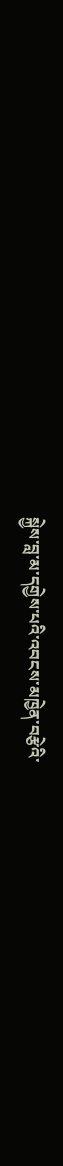སྐྱེས་བླ་མ་དགྱེས་པའི་འབངས་མཁྱེན་བརྩེའི་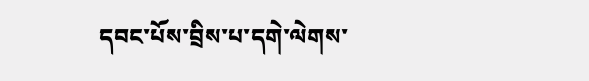དབང་པོས་བྲིས་པ་དགེ་ལེགས་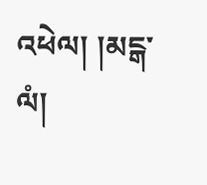འཕེལ། །མངྒ་ལཾ།